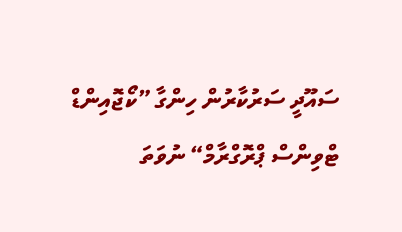ސައޫދީ ސަރުކާރުން ހިންގާ ”ކޯޖޮއިންޑް ޓްވިންސް ޕްރޮގްރާމް“ ނުވަތަ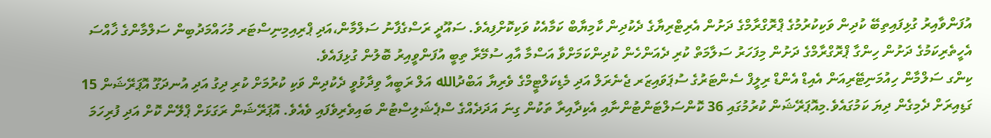އުފަންވާއިރު ގުޅިފައިތިބޭ ކުދިން ވަކިކުރުމުގެ ޕްރޮގްރާމްގެ ދަށުން އެރިޓްރިޔާގެ ދެކުދިން ކާމިޔާބް ކަމާއެކު ވަކިކޮށްފިއެވެ. ސައޫދީ ރަސްގެފާނު ސަލްމާން،އަދި ޕްރިއިމިނިސްޓަރ މުހައްމަދުބިން ސަލްމާންގެ ޚާއްސަ އެހީތެރިކަމުގެ ދަށުން ހިންގާ ޕްރޮގްރާމްގެ ދަށުން މިފަހަރު ސަލާމަތް ކުރި ދެއަންހެން ކުދިންކަމަށްވާ އަސްމާ އާއި ސުމޭރާ ތިބީ އުފަންވީއިރު ބޮލުން ގުޅިފައެވެ.
ކިންގ ސަލްމާން ހިއުމަނިޓޭރިއަން އެއިޑް އެންޑް ރިލީފް ސެންޓަރުގެ ސުޕަވައިޒަރ ޖެނެރަލް އަދި މެޑިކަލްޓީމްގެ ވެރިޔާ އަބްދުالله އަލް ރަބީއާ ވިދާޅުވީ ދެކުދިން ވަކި ކުރުމަށް ކުރި ދިގު އަދި އުނދަގޫ އޮޕަރޭޝަން 15 ގަޑިއިރަށް ދެމިގެން ދިޔަ ކަމުގައެވެ.މިއޮޕަރޭޝަން ކުރުމުގައި 36 ކޮންސަލްޓަންޓުންނާއި އެކިދާއިރާ ތަކުން ގިނަ އަދަދެއްގެ ސްޕެޝަލިސްޓުން ބައިވެރިވެފައި ވެއެވެ. އޮޕަރޭޝަން ރަގަޅަށް ޕްލޭން ކޮށް އަދި ފުރިހަމަ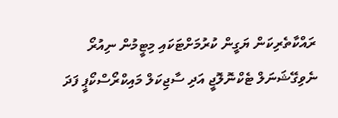ރައްކާތެރިކަން ޔަގީން ކުރުމަށްޓަކައި މިޓީމުން ނިއުރޯ ނެވިގޭޝަނަލް ޓެކްނޮލޮޖީ އަދި ސާޖިކަލް މައިކްރޯސްކޯޕީ ފަދަ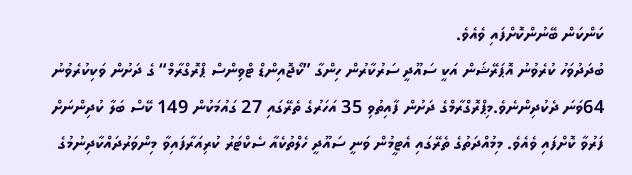ކަންކަން ބޭނުންކޮށްފައި ވެއެވެ.
ބުދަދުވަހު ކުރެވުނު އޮޕަރޭޝަން އަކީ ސައޫދީ ސަރުކާރުން ހިންގާ ”ކޯޖޮއިންޑް ޓްވިންސް ޕްރޮގްރާމް“ ގެ ދަށުން ވަކިކުރެވުނު 64ވަނަ ދެކުދިންނެވެ.މިޕްރޮގްރާމްގެ ދަށުން ފާއިތުވި 35 އަހަރުގެ ތެރޭގައި 27 ގައުމަކުން 149 ކޭސް ބަލާ ކުދިންނަށް ފަރުވާ ކޮށްފައި ވެއެވެ. މިމުއްދަތުގެ ތެރޭގައި އެޓީމުން ވަނީ ސައޫދީ ހެލްތުކެއާ ސެކްޓަރު ކުރިއަރާފައިވާ މިންވަރުދައްކާދިނުމުގެ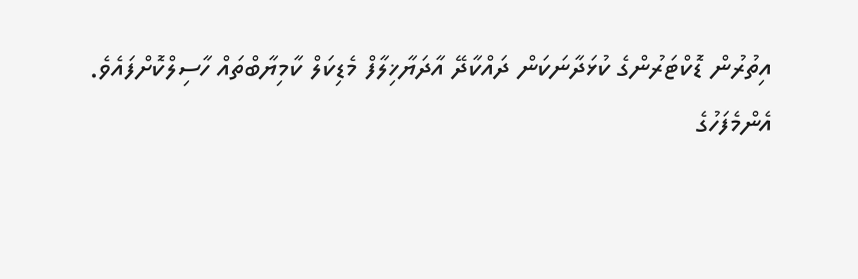އިތުރުން ޑޮކްޓަރުންގެ ކުޅަދާނަކަން ދައްކާދޭ އާދަޔާޚިލާފް މެޑިކަލް ކާމިޔާބްތައް ހާސިލްކޮށްފައެވެ.
އެންމެފަހުގެ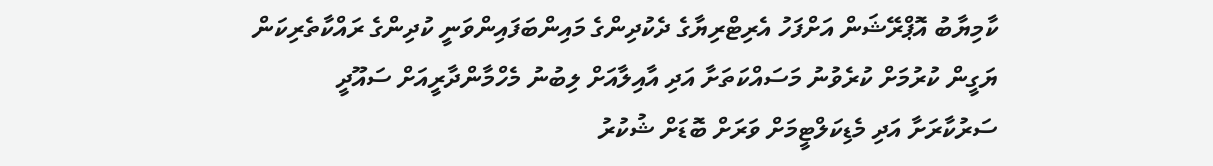ކާމިޔާބު އޮޕްރޭޝަން އަށްފަހު އެރިޓްރިޔާގެ ދެކުދިންގެ މައިންބަފައިންވަނީ ކުދިންގެ ރައްކާތެރިކަން ޔަގީން ކުރުމަށް ކުރެވުނު މަސައްކަތަށާ އަދި އާއިލާއަށް ލިބުނު މެހްމާންދާރީއަށް ސައޫދީ ސަރުކާރަށާ އަދި މެޑިކަލްޓީމަށް ވަރަށް ބޮޑަށް ޝުކުރު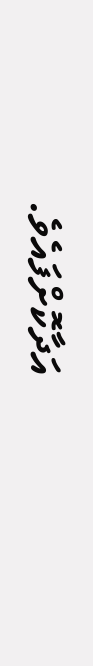އަދާކޮށްފައެވެ.